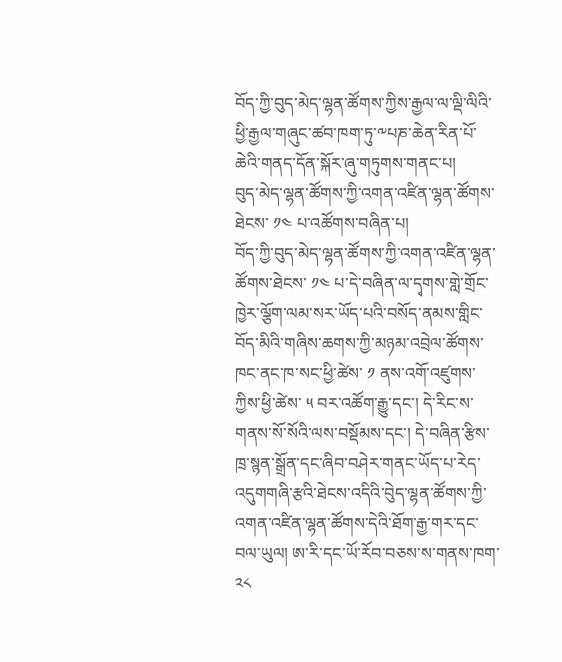བོད་ཀྱི་བུད་མེད་ལྷན་ཚོགས་ཀྱིས་རྒྱལ་ལ་ལྡི་ལིའི་ཕྱི་རྒྱལ་གཞུང་ཚབ་ཁག་ཏུ་༸པཎ་ཆེན་རིན་པོ་ཆེའི་གནད་དོན་སྐོར་ཞུ་གཏུགས་གནང་པ།
བུད་མེད་ལྷན་ཚོགས་ཀྱི་འགན་འཛིན་ལྷན་ཚོགས་ཐེངས་ ༡༤ པ་འཚོགས་བཞིན་པ།
བོད་ཀྱི་བུད་མེད་ལྷན་ཚོགས་ཀྱི་འགན་འཛིན་ལྷན་ཚོགས་ཐེངས་ ༡༤ པ་དེ་བཞིན་ལ་དྭགས་གླེ་གྲོང་ཁྱེར་ལྕོག་ལམ་སར་ཡོད་པའི་བསོད་ནམས་གླིང་བོད་མིའི་གཞིས་ཆགས་ཀྱི་མཉམ་འབྲེལ་ཚོགས་ཁང་ནང་ཁ་སང་ཕྱི་ཚེས་ ༡ ནས་འགོ་འཛུགས་ཀྱིས་ཕྱི་ཚེས་ ༥ བར་འཚོག་རྒྱུ་དང་། དེ་རིང་ས་གནས་སོ་སོའི་ལས་བསྡོམས་དང་། དེ་བཞིན་རྩིས་ཁྲ་སྙན་སྒྲོན་དང་ཞིབ་བཤེར་གནང་ཡོད་པ་རེད་འདུགགཞི་རྩའི་ཐེངས་འདིའི་བེུད་ལྷན་ཚོགས་ཀྱི་འགན་འཛིན་ལྷན་ཚོགས་དེའི་ཐོག་རྒྱ་གར་དང་བལ་ཡུལ། ཨ་རི་དང་ཡོ་རོབ་བཅས་ས་གནས་ཁག་ ༢༨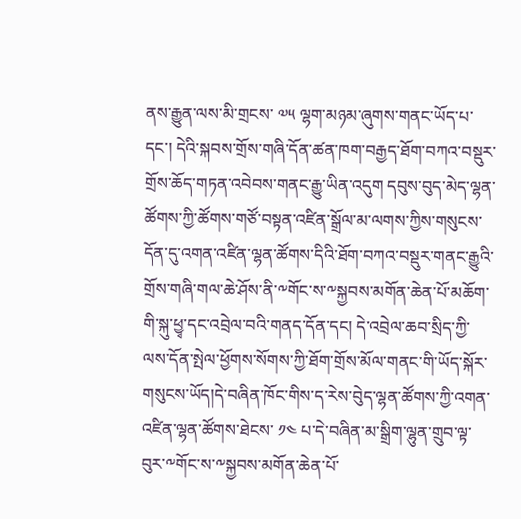ནས་རྒྱུན་ལས་མི་གྲངས་ ༧༥ ལྷག་མཉམ་ཞུགས་གནང་ཡོད་པ་དང་། དེའི་སྐབས་གྲོས་གཞི་དོན་ཚན་ཁག་བརྒྱད་ཐོག་བཀའ་བསྡུར་གྲོས་ཆོད་གཏན་འབེབས་གནང་རྒྱུ་ཡིན་འདུག དབུས་བུད་མེད་ལྷན་ཚོགས་ཀྱི་ཚོགས་གཙོ་བསྟན་འཛིན་སྒྲོལ་མ་ལགས་ཀྱིས་གསུངས་དོན་དུ་འགན་འཛིན་ལྷན་ཚོགས་དིའི་ཐོག་བཀའ་བསྡུར་གནང་རྒྱུའི་གྲོས་གཞི་གལ་ཆེ་ཤོས་ནི་༸གོང་ས་༸སྐྱབས་མགོན་ཆེན་པོ་མཆོག་གི་སྐུ་ཕྱྭ་དང་འབྲེལ་བའི་གནད་དོན་དང། དེ་འབྲེལ་ཆབ་སྲིད་ཀྱི་ལས་དོན་སྤེལ་ཕྱོགས་སོགས་ཀྱི་ཐོག་གྲོས་མོལ་གནང་གི་ཡོད་སྐོར་གསུངས་ཡོད།དེ་བཞིན་ཁོང་གིས་ད་རེས་བེུད་ལྷན་ཚོགས་ཀྱི་འགན་འཛིན་ལྷན་ཚོགས་ཐེངས་ ༡༤ པ་དེ་བཞིན་མ་སྒྲིག་ལྷུན་གྲུབ་ལྟ་བུར་༸གོང་ས་༸སྐྱབས་མགོན་ཆེན་པོ་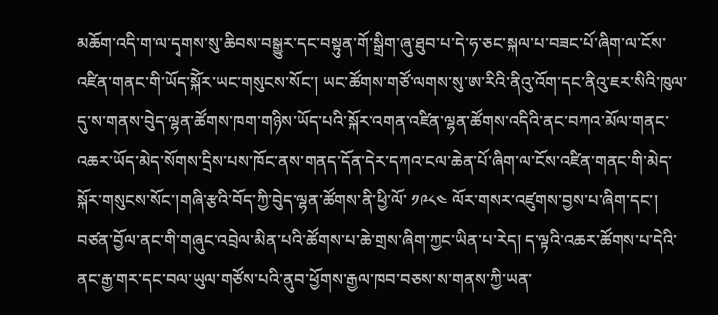མཆོག་འདི་ག་ལ་དྭགས་སུ་ཆིབས་བསྒྱུར་དང་བསྟུན་གོ་སྒྲིག་ཞུ་ཐུབ་པ་དེ་ཧ་ཅང་སྐལ་པ་བཟང་པོ་ཞིག་ལ་ངོས་འཛིན་གནང་གི་ཡོད་སྐོེར་ཡང་གསུངས་སོང་། ཡང་ཚོགས་གཙོ་ལགས་སུ་ཨ་རིའི་ནིའུ་འོག་དང་ནིའུ་ཇར་སིའི་ཁུལ་དུ་ས་གནས་བེུད་ལྷན་ཚོགས་ཁག་གཉིས་ཡོད་པའི་སྐོར་འགན་འཛིན་ལྷན་ཚོགས་འདིའི་ནང་བཀའ་མོལ་གནང་འཆར་ཡོད་མེད་སོགས་དྲིས་པས་ཁོང་ནས་གནད་དོན་དེར་དཀའ་ངལ་ཆེན་པོ་ཞིག་ལ་ངོས་འཛིན་གནང་གི་མེད་སྐོར་གསུངས་སོང་།གཞི་རྩའི་བོད་ཀྱི་བེུད་ལྷན་ཚོགས་ནི་ཕྱི་ལོ་ ༡༩༨༤ ལོར་གསར་འཛུགས་བྱས་པ་ཞིག་དང་། བཙན་བྱོལ་ནང་གི་གཞུང་འབྲེལ་མིན་པའི་ཚོགས་པ་ཆེ་གྲས་ཞིག་ཀྱང་ཡིན་པ་རེད། ད་ལྟའི་འཆར་ཚོགས་པ་དེའི་ནང་རྒྱ་གར་དང་བལ་ཡུལ་གཙོས་པའི་ནུབ་ཕྱོགས་རྒྱལ་ཁབ་བཅས་ས་གནས་ཀྱི་ཡན་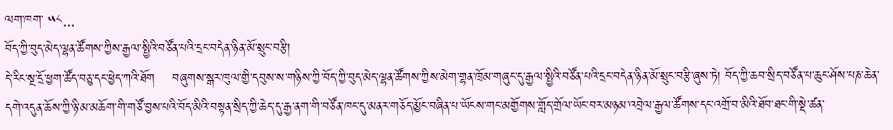ལག་ཁག་ ༥༨...
བོད་ཀྱི་བུད་མེད་ལྷན་ཚོགས་ཀྱིས་རྒྱལ་སྤྱིའི་བཙོན་པའི་དྲང་བདེན་ཉིན་མོ་སྲུང་བརྩི།
དེ་རིང་སྔ་དྲོ་ཕྱག་ཚོད་བཅུ་དང་ཕྱེད་ཀའི་ཐོག    བཞུགས་སྒར་ཁུལ་གྱི་དབུས་ས་གཉིས་ཀྱི་བོད་ཀྱི་བུད་མེད་ལྷན་ཚོགས་ཀྱིས་མེག་གྷན་ཁྲོམ་གཞུང་དུ་རྒྱལ་སྤྱིའི་བཙོན་པའི་དྲང་བདེན་ཉིན་མོ་སྲུང་བརྩི་ཞུས་ཏེ། བོད་ཀྱི་ཆབ་སྲིད་བཙོན་པ་ཆུང་ཤོས་པཎ་ཆེན་དགེ་འདུན་ཆོས་ཀྱི་ཉི་མ་མཆོག་གི་གཙོ་བྱས་པའི་བོད་མིའི་བསྟན་སྲིད་ཀྱི་ཆེད་དུ་རྒྱ་ནག་གི་བཙོན་ཁང་དུ་མནར་གཅོད་མྱོང་བཞིན་པ་ཡོངས་གང་མགྱོགས་གློད་གྲོལ་ཡོང་བར་མཉམ་འབྲེལ་རྒྱལ་ཚོགས་དང་འགྲོ་བ་མིའི་ཐོབ་ཐང་གི་སྡེ་ཚན་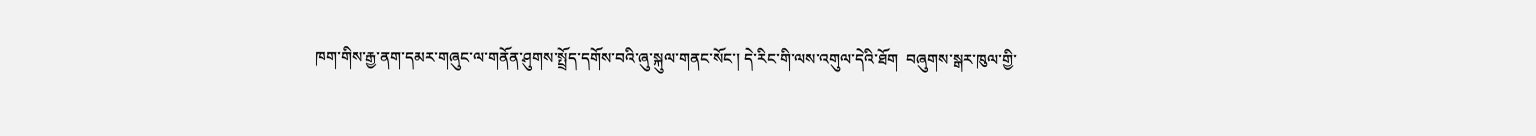ཁག་གིས་རྒྱ་ནག་དམར་གཞུང་ལ་གནོན་ཤུགས་སྤྲོད་དགོས་བའི་ཞུ་སྐུལ་གནང་སོང་། དེ་རིང་གི་ལས་འགུལ་དེའི་ཐོག  བཞུགས་སྒར་ཁུལ་གྱི་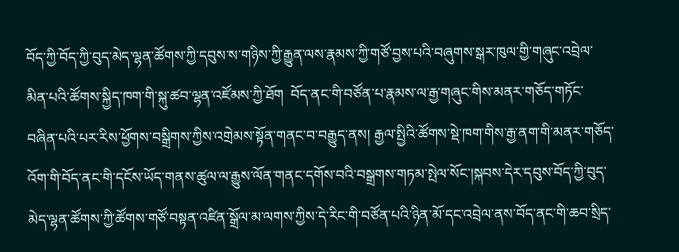བོད་ཀྱི་བོད་ཀྱི་བུད་མེད་ལྷན་ཚོགས་ཀྱི་དབུས་ས་གཉིས་ཀྱི་རྒྱུན་ལས་རྣམས་ཀྱི་གཙོ་བྱས་པའི་བཞུགས་སྒར་ཁུལ་གྱི་གཞུང་འབྲེལ་མིན་པའི་ཚོགས་སྐྱིད་ཁག་གི་སྐུ་ཚབ་ལྷན་འཛོམས་ཀྱི་ཐོག  བོད་ནང་གི་བཙོན་པ་རྣམས་ལ་རྒྱ་གཞུང་གིས་མནར་གཅོད་གཏོང་བཞིན་པའི་པར་རིས་ཕྱོགས་བསྒྲིགས་ཀྱིས་འགྲེམས་སྟོན་གནང་བ་བརྒྱུད་ནས། རྒྱལ་སྤྱིའི་ཚོགས་སྡེ་ཁག་གིས་རྒྱ་ནག་གི་མནར་གཅོད་འོག་གི་བོད་ནང་གི་དངོས་ཡོད་གནས་ཚུལ་ལ་རྒྱུས་ལོན་གནང་དགོས་བའི་བསྒྲགས་གཏམ་སྤེལ་སོང་།སྐབས་དེར་དབུས་བོད་ཀྱི་བུད་མེད་ལྷན་ཚོགས་ཀྱི་ཚོགས་གཙོ་བསྟན་འཛིན་སྒྲོལ་མ་ལགས་ཀྱིས་དེ་རིང་གི་བཙོན་པའི་ཉིན་མོ་དང་འབྲེལ་ནས་བོད་ནང་གི་ཆབ་སྲིད་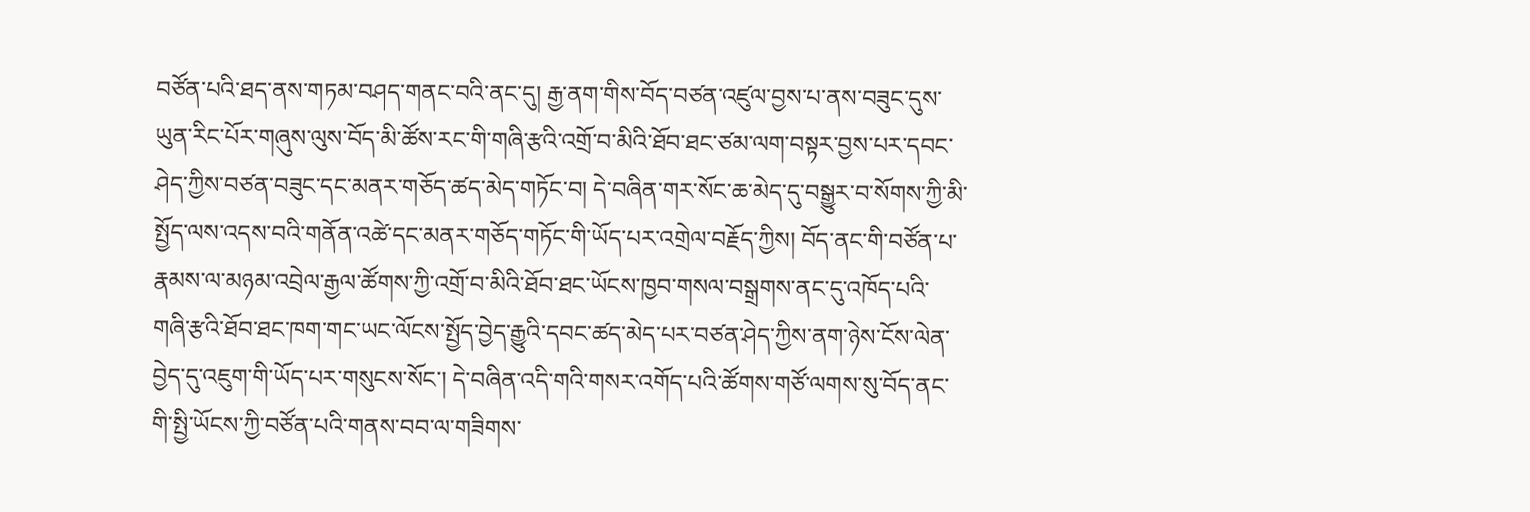བཙོན་པའི་ཐད་ནས་གཏམ་བཤད་གནང་བའི་ནང་དུ། རྒྱ་ནག་གིས་བོད་བཙན་འཛུལ་བྱས་པ་ནས་བཟུང་དུས་ཡུན་རིང་པོར་གཞུས་ལུས་བོད་མི་ཚོས་རང་གི་གཞི་རྩའི་འགྲོ་བ་མིའི་ཐོབ་ཐང་ཙམ་ལག་བསྟར་བྱས་པར་དབང་ཤེད་ཀྱིས་བཙན་བཟུང་དང་མནར་གཅོད་ཚད་མེད་གཏོང་བ། དེ་བཞིན་གར་སོང་ཆ་མེད་དུ་བསྒྱུར་བ་སོགས་ཀྱི་མི་སྤྱོད་ལས་འདས་བའི་གནོན་འཚེ་དང་མནར་གཅོད་གཏོང་གི་ཡོད་པར་འགྲེལ་བརྗོད་ཀྱིས། བོད་ནང་གི་བཙོན་པ་རྣམས་ལ་མཉམ་འབྲེལ་རྒྱལ་ཚོགས་ཀྱི་འགྲོ་བ་མིའི་ཐོབ་ཐང་ཡོངས་ཁྱབ་གསལ་བསྒྲགས་ནང་དུ་འཁོད་པའི་གཞི་རྩའི་ཐོབ་ཐང་ཁག་གང་ཡང་ལོངས་སྤྱོད་བྱེད་རྒྱུའི་དབང་ཚད་མེད་པར་བཙན་ཤེད་ཀྱིས་ནག་ཉེས་ངོས་ལེན་བྱེད་དུ་འཇུག་གི་ཡོད་པར་གསུངས་སོང་། དེ་བཞིན་འདི་གའི་གསར་འགོད་པའི་ཚོགས་གཙོ་ལགས་སུ་བོད་ནང་གི་སྤྱི་ཡོངས་ཀྱི་བཙོན་པའི་གནས་བབ་ལ་གཟིགས་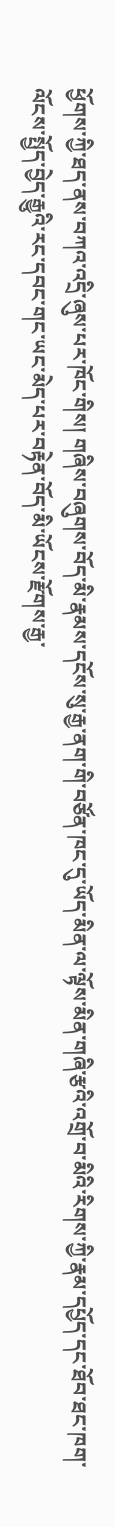ཕྱོགས་ཀྱི་ཐད་ནས་བཀའ་འདྲི་ཞུས་པར་ཁོང་གིས། གཞིས་བཞུགས་བོད་མི་རྣམས་དངོས་སུ་རྒྱ་ནག་གི་བཙོན་ཁང་དུ་ཡོད་མིན་ལ་ལྟོས་མིན་གཞི་རྩའི་འགྲོ་བ་མིའི་རིགས་ཀྱི་རྣམ་དཔྱོད་དང་ཐོབ་ཐང་ཁག་ལོངས་སྤྱོད་བྱེད་རྒྱུའི་རང་དབང་གང་ཡང་མེད་པར་བརྟེན་བོད་མི་ཡོངས་རྫོགས་རྒྱ་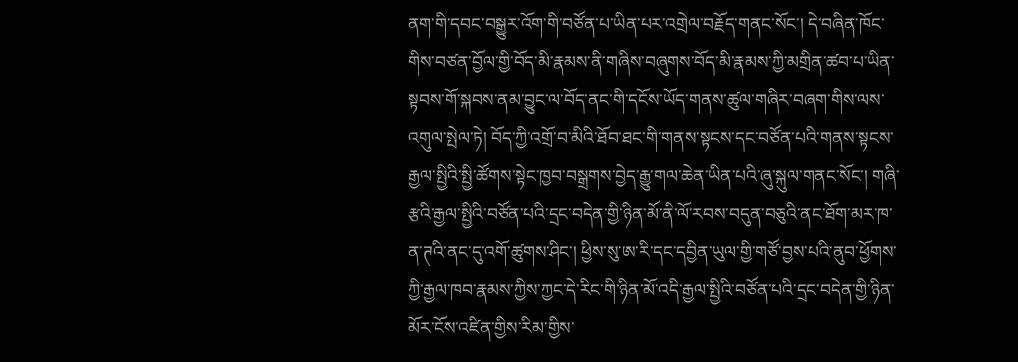ནག་གི་དབང་བསྒྱུར་འོག་གི་བཙོན་པ་ཡིན་པར་འགྲེལ་བརྗོད་གནང་སོང་། དེ་བཞིན་ཁོང་གིས་བཙན་བྱོལ་གྱི་བོད་མི་རྣམས་ནི་གཞིས་བཞུགས་བོད་མི་རྣམས་ཀྱི་མགྲིན་ཚབ་པ་ཡིན་སྟབས་གོ་སྐབས་ནམ་བྱུང་ལ་བོད་ནང་གི་དངོས་ཡོད་གནས་ཚུལ་གཞིར་བཞག་གིས་ལས་འགུལ་སྤེལ་ཏེ། བོད་ཀྱི་འགྲོ་བ་མིའི་ཐོབ་ཐང་གི་གནས་སྟངས་དང་བཙོན་པའི་གནས་སྟངས་རྒྱལ་སྤྱིའི་སྤྱི་ཚོགས་སྟེང་ཁྱབ་བསྒྲགས་བྱེད་རྒྱུ་གལ་ཆེན་ཡིན་པའི་ཞུ་སྐུལ་གནང་སོང་། གཞི་རྩའི་རྒྱལ་སྤྱིའི་བཙོན་པའི་དྲང་བདེན་གྱི་ཉིན་མོ་ནི་ལོ་རབས་བདུན་བཅུའི་ནང་ཐོག་མར་ཁ་ན་ཊའི་ནང་དུ་འགོ་ཚུགས་ཤིང་། ཕྱིས་སུ་ཨ་རི་དང་དབྱིན་ཡུལ་གྱི་གཙོ་བྱས་པའི་ནུབ་ཕྱོགས་ཀྱི་རྒྱལ་ཁབ་རྣམས་ཀྱིས་ཀྱང་དེ་རིང་གི་ཉིན་མོ་འདི་རྒྱལ་སྤྱིའི་བཙོན་པའི་དྲང་བདེན་གྱི་ཉིན་མོར་ངོས་འཛིན་གྱིས་རིམ་གྱིས་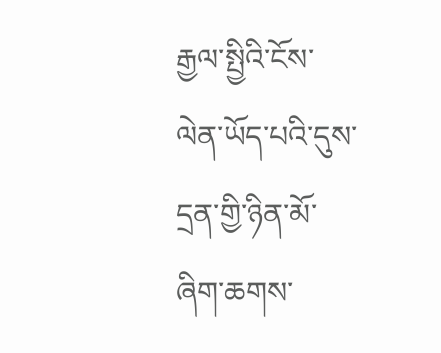རྒྱལ་སྤྱིའི་ངོས་ལེན་ཡོད་པའི་དུས་དྲན་གྱི་ཉིན་མོ་ཞིག་ཆགས་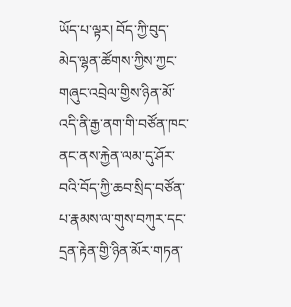ཡོད་པ་ལྟར། བོད་ཀྱི་བུད་མེད་ལྷན་ཚོགས་ཀྱིས་ཀྱང་གཞུང་འབྲེལ་གྱིས་ཉིན་མོ་འདི་ནི་རྒྱ་ནག་གི་བཙོན་ཁང་ནང་ནས་རྐྱེན་ལམ་དུ་ཤོར་བའི་བོད་ཀྱི་ཆབ་སྲིད་བཙོན་པ་རྣམས་ལ་གུས་བཀུར་དང་དྲན་རྟེན་གྱི་ཉིན་མོར་གཏན་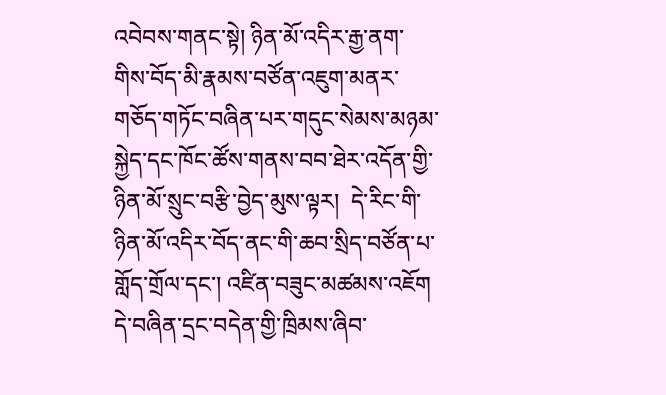འབེབས་གནང་སྟེ། ཉིན་མོ་འདིར་རྒྱ་ནག་གིས་བོད་མི་རྣམས་བཙོན་འཇུག་མནར་གཅོད་གཏོང་བཞིན་པར་གདུང་སེམས་མཉམ་སྐྱེད་དང་ཁོང་ཚོས་གནས་བབ་ཐེར་འདོན་གྱི་ཉིན་མོ་སྲུང་བརྩི་བྱེད་མུས་ལྟར།  དེ་རིང་གི་ཉིན་མོ་འདིར་བོད་ནང་གི་ཆབ་སྲིད་བཙོན་པ་གློད་གྲོལ་དང་། འཛིན་བཟུང་མཚམས་འཇོག  དེ་བཞིན་དྲང་བདེན་གྱི་ཁྲིམས་ཞིབ་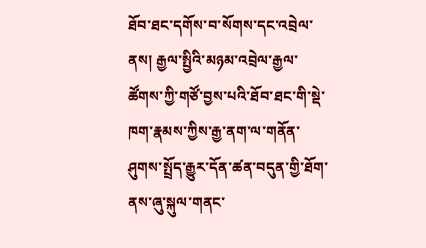ཐོབ་ཐང་དགོས་བ་སོགས་དང་འབྲེལ་ནས། རྒྱལ་སྤྱིའི་མཉམ་འབྲེལ་རྒྱལ་ཚོགས་ཀྱི་གཙོ་བྱས་པའི་ཐོབ་ཐང་གི་སྡེ་ཁག་རྣམས་ཀྱིས་རྒྱ་ནག་ལ་གནོན་ཤུགས་སྤྲོད་རྒྱུར་དོན་ཚན་བདུན་གྱི་ཐོག་ནས་ཞུ་སྐུལ་གནང་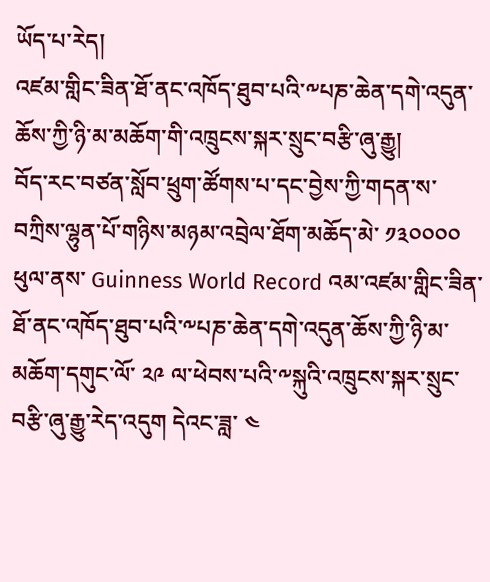ཡོད་པ་རེད།
འཛམ་གླིང་ཟིན་ཐོ་ནང་འཁོད་ཐུབ་པའི་༸པཎ་ཆེན་དགེ་འདུན་ཆོས་ཀྱི་ཉི་མ་མཆོག་གི་འཁྲུངས་སྐར་སྲུང་བརྩི་ཞུ་རྒྱུ།
བོད་རང་བཙན་སློབ་ཕྲུག་ཚོགས་པ་དང་བྱེས་ཀྱི་གདན་ས་བཀྲིས་ལྷུན་པོ་གཉིས་མཉམ་འབྲེལ་ཐོག་མཆོད་མེ་ ༡༣༠༠༠༠ ཕུལ་ནས་ Guinness World Record འམ་འཛམ་གླིང་ཟིན་ཐོ་ནང་འཁོད་ཐུབ་པའི་༸པཎ་ཆེན་དགེ་འདུན་ཆོས་ཀྱི་ཉི་མ་མཆོག་དགུང་ལོ་ ༢༩ ལ་ཕེབས་པའི་༸སྐུའི་འཁྲུངས་སྐར་སྲུང་བརྩི་ཞུ་རྒྱུ་རེད་འདུག དེའང་ཟླ་ ༤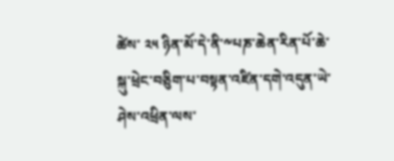ཚེས་ ༢༥ ཉིན་མོ་དེ་ནི་༸པཎ་ཆེན་རིན་པོ་ཆེ་སྐུ་ཕྲེང་བཅིུག་པ་བསྟན་འཛིན་དགེ་འདུན་ཡེ་ཤེས་འཕྲིན་ལས་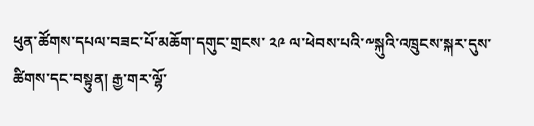ཕུན་ཚོགས་དཔལ་བཟང་པོ་མཆོག་དགུང་གྲངས་ ༢༩ ལ་ཕེབས་པའི་༸སྐུའི་འཁྲུངས་སྐར་དུས་ཚིགས་དང་བསྟུན། རྒྱ་གར་ལྷོ་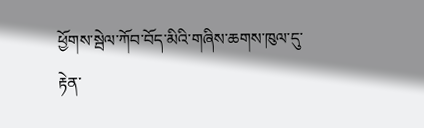ཕྱོགས་སྦེལ་ཀོབ་བོད་མིའི་གཞིས་ཆགས་ཁུལ་དུ་རྟེན་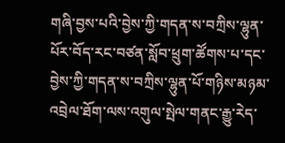གཞི་བྱས་པའི་བྱེས་ཀྱི་གདན་ས་བཀྲིས་ལྷུན་པོར་བོད་རང་བཙན་སློབ་ཕྲུག་ཚོགས་པ་དང་བྱེས་ཀྱི་གདན་ས་བཀྲིས་ལྷུན་པོ་གཉིས་མཉམ་འབྲེལ་ཐོག་ལས་འགུལ་སྤེལ་གནང་རྒྱུ་རེད་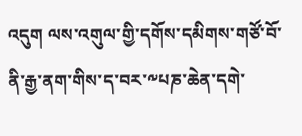འདུག ལས་འགུལ་གྱི་དགོས་དམིགས་གཙོ་བོ་ནི་རྒྱ་ནག་གིས་ད་བར་༸པཎ་ཆེན་དགེ་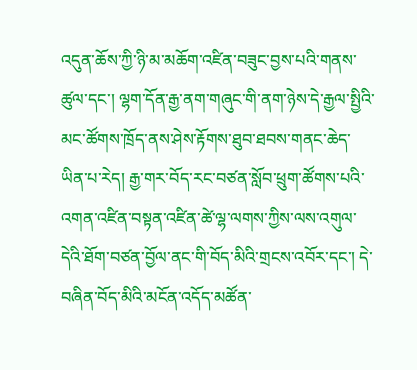འདུན་ཆོས་ཀྱི་ཉི་མ་མཆོག་འཛིན་བཟུང་བྱས་པའི་གནས་ཚུལ་དང་། ལྷག་དོན་རྒྱ་ནག་གཞུང་གི་ནག་ཉེས་དེ་རྒྱལ་སྤྱིའི་མང་ཚོགས་ཁྲོད་ནས་ཤེས་རྟོགས་ཐུབ་ཐབས་གནང་ཆེད་ཡིན་པ་རེད། རྒྱ་གར་བོད་རང་བཙན་སློབ་ཕྲུག་ཚོགས་པའི་འགན་འཛིན་བསྟན་འཛིན་ཚེ་ལྷ་ལགས་ཀྱིས་ལས་འགུལ་དེའི་ཐོག་བཙན་བྱོལ་ནང་གི་བོད་མིའི་གྲངས་འབོར་དང་། དེ་བཞིན་བོད་མིའི་མངོན་འདོད་མཚོན་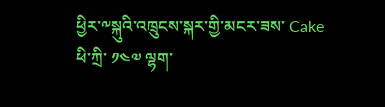ཕྱིར་༸སྐུའི་འཁྲུངས་སྐར་གྱི་མངར་ཟས་ Cake ཕི་ཀྲི་ ༡༤༧ ལྷག་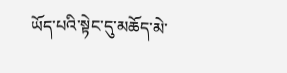ཡོད་པའི་སྟེང་དུ་མཆོད་མེ་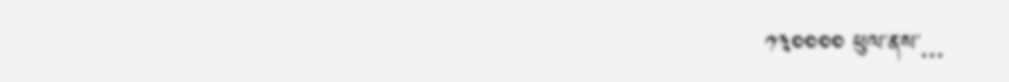༡༣༠༠༠༠ ཕུལ་ནས་...